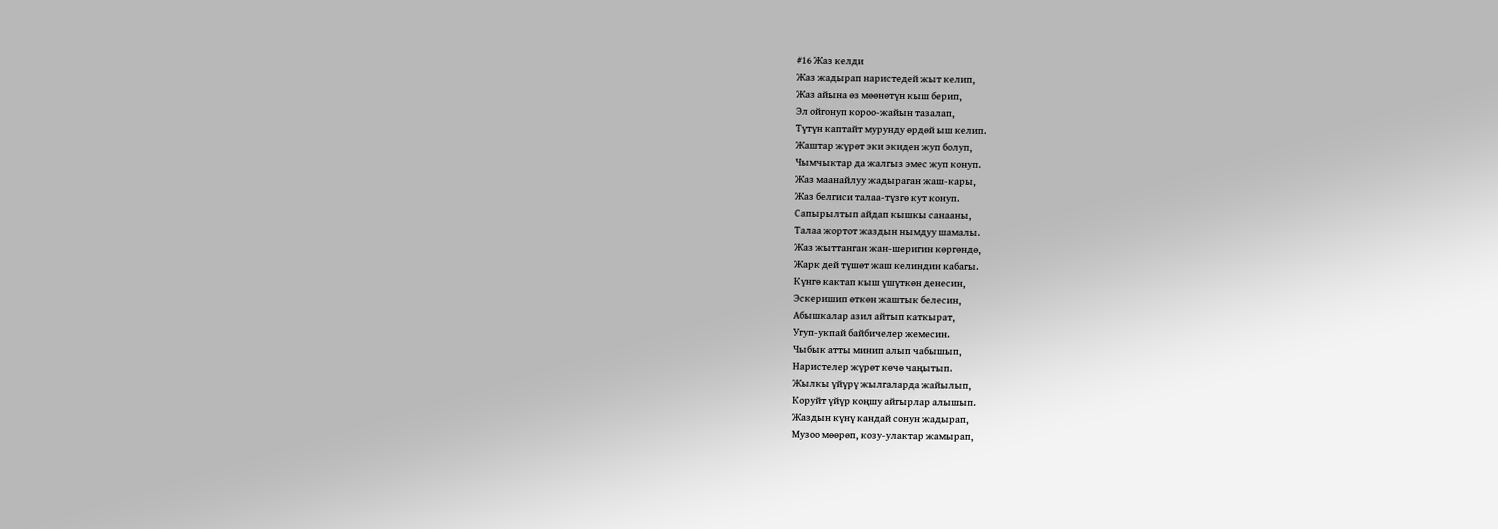#16 Жаз келди
Жаз жадырап наристедей жыт келип,
Жаз айына өз мөөнөтүн кыш берип,
Эл ойгонуп короо-жайын тазалап,
Түтүн каптайт мурунду өрдөй ыш келип.
Жаштар жүрөт эки экиден жуп болуп,
Чымчыктар да жалгыз эмес жуп конуп.
Жаз маанайлуу жадыраган жаш-кары,
Жаз белгиси талаа-түзгө кут конуп.
Сапырылтып айдап кышкы санааны,
Талаа жортот жаздын нымдуу шамалы.
Жаз жыттанган жан-шеригин көргөндө,
Жарк дей түшөт жаш келиндин кабагы.
Күнгө кактап кыш үшүткөн денесин,
Эскеришип өткөн жаштык белесин,
Абышкалар азил айтып каткырат,
Угуп-укпай байбичелер жемесин.
Чыбык атты минип алып чабышып,
Наристелер жүрөт көчө чаңытып.
Жылкы үйүрү жылгаларда жайылып,
Коруйт үйүр коңшу айгырлар алышып.
Жаздын күнү кандай сонун жадырап,
Музоо мөөрөп, козу-улактар жамырап,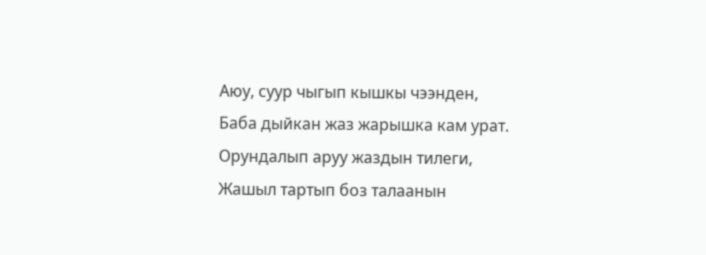Аюу, суур чыгып кышкы чээнден,
Баба дыйкан жаз жарышка кам урат.
Орундалып аруу жаздын тилеги,
Жашыл тартып боз талаанын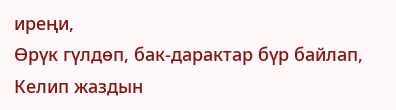иреңи,
Өрүк гүлдөп, бак-дарактар бүр байлап,
Келип жаздын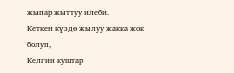жыпар жыттуу илеби.
Кеткен күздө жылуу жакка жок болуп,
Келгин куштар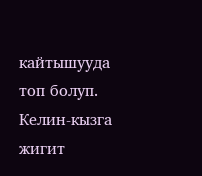кайтышууда топ болуп.
Келин-кызга жигит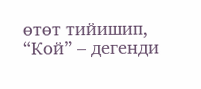өтөт тийишип,
“Кой” – дегенди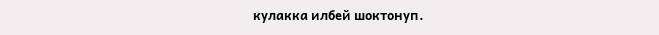кулакка илбей шоктонуп.